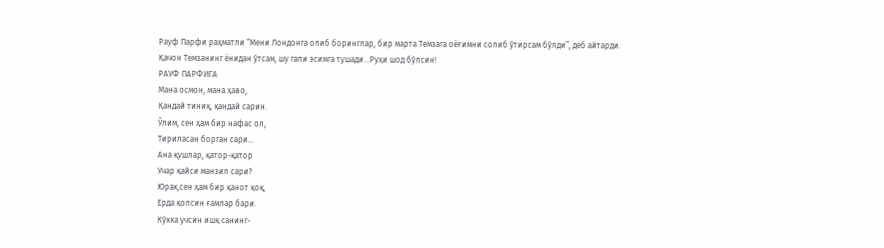Рауф Парфи раҳматли “Мени Лондонга олиб боринглар, бир марта Темзага оёғимни солиб ўтирсам бўлди”, деб айтарди.
Қачон Темзанинг ёнидан ўтсам, шу гапи эсимга тушади…Руҳи шод бўлсин!
РАУФ ПАРФИГА
Мана осмон, мана ҳаво,
Қандай тиниқ, қандай сарин.
Ўлим, сен ҳам бир нафас ол,
Тириласан борган сари…
Ана қушлар, қатор-қатор
Учар қайси манзил сари?
Юрак,сен ҳам бир қанот қоқ,
Ерда қолсин ғамлар бари.
Кўкка учсин ишқ санинг-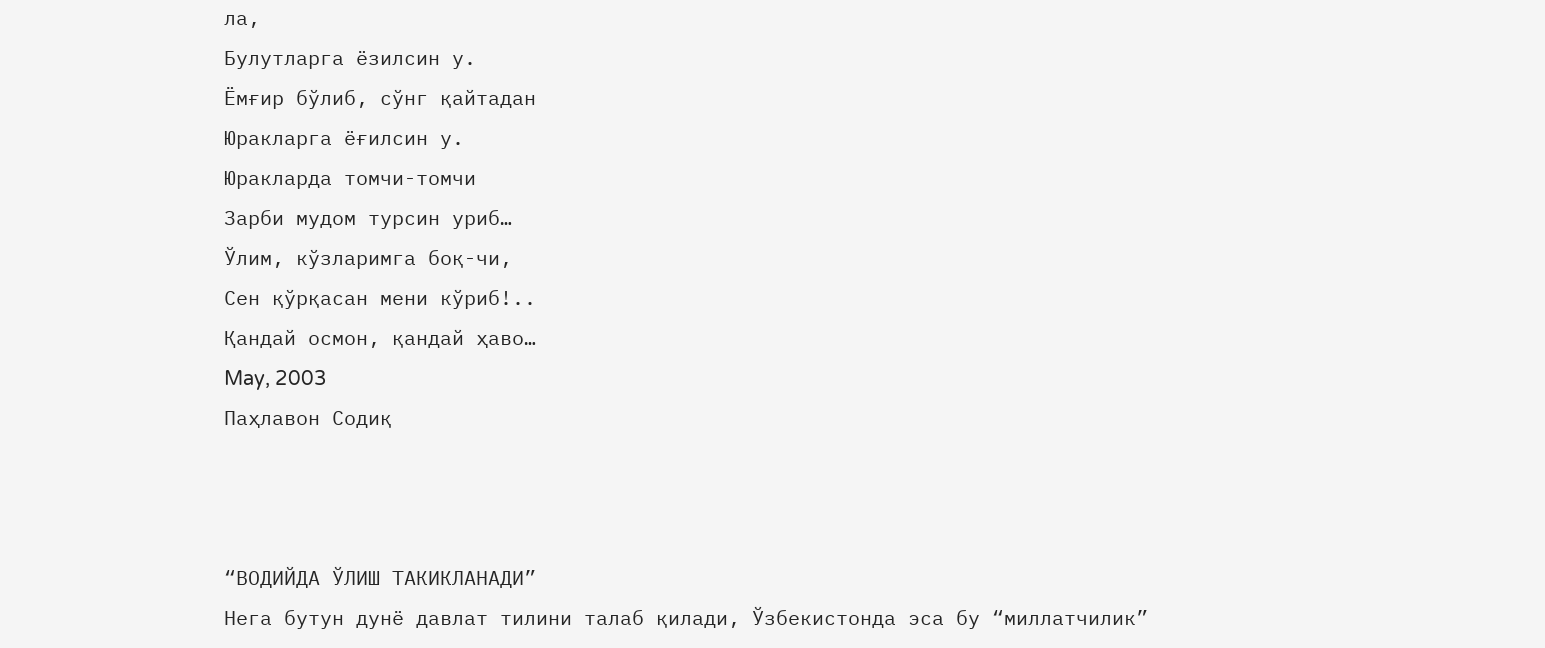ла,
Булутларга ёзилсин у.
Ёмғир бўлиб, сўнг қайтадан
Юракларга ёғилсин у.
Юракларда томчи-томчи
Зарби мудом турсин уриб…
Ўлим, кўзларимга боқ-чи,
Сен қўрқасан мени кўриб!..
Қандай осмон, қандай ҳаво…
May, 2003
Паҳлавон Содиқ



“ВОДИЙДА ЎЛИШ ТАКИКЛАНАДИ”
Нега бутун дунё давлат тилини талаб қилади, Ўзбекистонда эса бу “миллатчилик”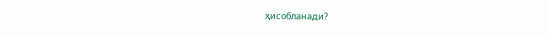ҳисобланади?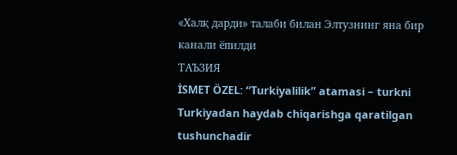«Халқ дарди» талаби билан Элтузнинг яна бир канали ёпилди
ТАЪЗИЯ
İSMET ÖZEL: “Turkiyalilik” atamasi – turkni Turkiyadan haydab chiqarishga qaratilgan tushunchadir